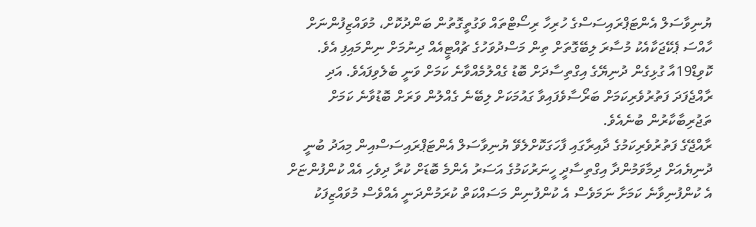ޔުނިވާސަލް އެންޓަޕްރައިސަސްގެ ހުރިހާ ރިސޯޓްތައް ވަގުތީގޮތުން ބަންދުކޮށް، މުވައްޒިފުންނަށް ހާއްސަ ޕެކޭޖަކާއެކު މުސާރަ ލިބޭގޮތަށް ތިން މަސްދުވަހުގެ ޗުއްޓީއެއް ދިނުމަށް ނިންމައިފި އެވެ.
ކޮވިޑް19އާ ގުޅިގެން ދުނިޔޭގެ އިގްތިސާދަށް ބޮޑު ގެއްލުމެއްވާނެ ކަމަށް ވަނީ ބެލެވިފައެވެ. އަދި ރާއްޖެފަދަ ފަތުރުވެރިކަމަށް ބަރޯސާވެފައިވާ ގައުމަކަށް ލިބޭނެ ގެއްލުން ވަރަށް ބޮޑުވާނެ ކަމަށް ތަޖުރިބާކާރުން ބުނެއެވެ.
ރާއްޖޭގެ ފަތުރުވެރިކަމުގެ ދާއިރާގައި ފާހަގަކޮށްލެވޭ ޔުނިވާސަލް އެންޓަޕްރައިސަސްއިން މިއަދު ބުނީ ދުނިޔެއަށް ދިމާވަމުންދާ އިގްތިސާދީ ހީނަރުކަމުގެ އަސަރު އެންމެ ބޮޑަށް ކުރާ ދިވެހި އެއް ކުންފުންޏަށް އެ ކުންފުނިވާނެ ކަމަށާ ނަމަވެސް އެ ކުންފުނިން މަސައްކަތް ކުރަމުންދަނީ އެއްވެސް މުވައްޒިފަކު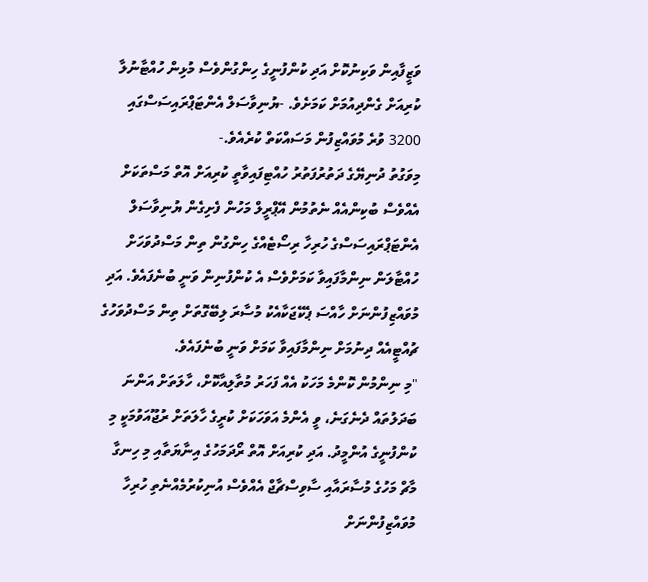ވަޒީފާއިން ވަކިނުކޮށް އަދި ކުންފުނީގެ ހިންގުންވެސް މުޅިން ހުއްޓާނުލާ ކުރިއަށް ގެންދިއުމަށް ކަމަށެވެ. -ޔުނިވާސަލް އެންޓަޕްރައިސަސްގައި 3200 ވުރެ މުވައްޒިފުން މަސައްކަތް ކުރެއެވެ.-
މިވަގުތު ދުނިޔޭގެ ދަތުރުފަތުރު ހުއްޓިފައިވާތީ ކުރިއަށް އޮތް މަސްތަކަށް އެއްވެސް ބުކިންއެއް ނެތުމުން އޭޕްރީލް މަހުން ފެށިގެން ޔުނިވާސަލް އެންޓަޕްރައިސަސްގެ ހުރިހާ ރިސޯޓެއްގެ ހިންގުން ތިން މަސްދުވަހަށް ހުއްޓާލަން ނިންމާފައިވާ ކަމަށްވެސް އެ ކުންފުނިން ވަނީ ބުނެފައެވެ. އަދި މުވައްޒިފުންނަށް ހާއްސަ ޕެކޭޖަކާއެކު މުސާރަ ލިބޭގޮތަށް ތިން މަސްދުވަހުގެ ޗުއްޓީއެއް ދިނުމަށް ނިންމާފައިވާ ކަމަށް ވަނީ ބުނެފައެވެ.
"މި ނިންމުން ކޮންމެ މަހަކު އެއް ފަހަރު މުތާލިއާކޮށް، ހާލަތަށް އަންނަ ބަދަލުތައް ދެނެގަނެ، ވީ އެންމެ އަވަހަކަށް ކުރީގެ ހާލަތަށް ރުޖޫއަވުމަކީ މި ކުންފުނީގެ އުންމީދު. އަދި ކުރިއަށް އޮތް ރޯދަމަހުގެ އިނާޔަތާއި މި ހިނގާ މާޗް މަހުގެ މުސާރައާއި ސާވިސްޗާޖް އެއްވެސް އުނިކުރުމެއްނެތި ހުރިހާ މުވައްޒިފުންނަށް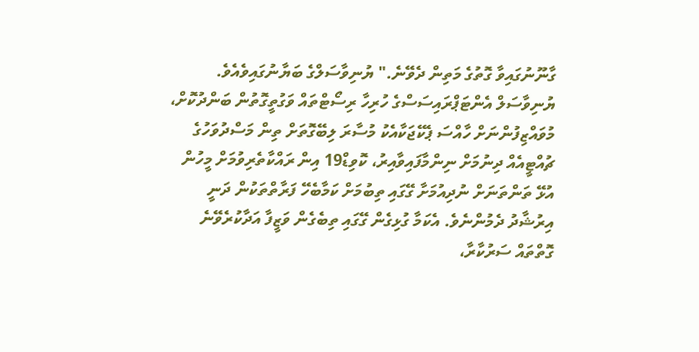ގާނޫނުގައިވާ ގޮތުގެ މަތިން ދެވޭނެ." ޔުނިވާސަލްގެ ބަޔާނުގައިވެއެވެ.
ޔުނިވާސަލް އެންޓަޕްރައިސަސްގެ ހުރިހާ ރިސޯޓްތައް ވަގުތީގޮތުން ބަންދުކޮށް، މުވައްޒިފުންނަށް ހާއްސަ ޕެކޭޖަކާއެކު މުސާރަ ލިބޭގޮތަށް ތިން މަސްދުވަހުގެ ޗުއްޓީއެއް ދިނުމަށް ނިންމާފައިވާއިރު، ކޮވިޑް19 އިން ރައްކާތެރިވުމަށް މީހުން އުޅޭ ތަންތަނަށް ނުދިއުމަށާ ގޭގައި ތިބުމަށް ކަމާބެހޭ ފަރާތްތަކުން ދަނީ އިރުޝާދު ދެމުންނެވެ. އެކަމާ ގުޅިގެން ގޭގައި ތިބެގެން ވަޒީފާ އަދާކުރެވޭނެ ގޮތްތައް ސަރުކާރާ،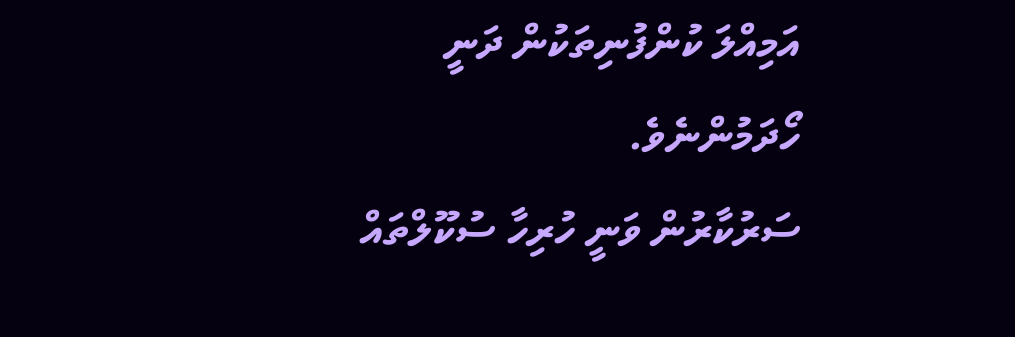އަމިއްލަ ކުންފުނިތަކުން ދަނީ ހޯދަމުންނެވެ.
ސަރުކާރުން ވަނީ ހުރިހާ ސުކޫލްތައް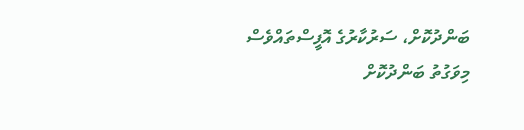ބަންދުކޮށް، ސަރުކާރުގެ އޮފީސްތައްވެސް މިވަގުތު ބަންދުކޮށް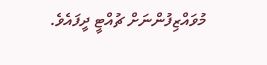މުވައްޒިފުންނަށް ޗުއްޓީ ދީފައެވެ.